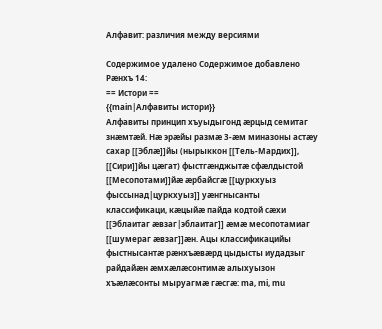Алфавит: различия между версиями

Содержимое удалено Содержимое добавлено
Рæнхъ 14:
== Истори ==
{{main|Алфавиты истори}}
Алфавиты принцип хъуыдыгонд æрцыд семитаг знæмтæй. Нæ эрæйы размæ 3-æм миназоны астæу сахар [[Эблæ]]йы (нырыккон [[Тель-Мардих]], [[Сири]]йы цæгат) фыстгæнджытæ сфæлдыстой [[Месопотами]]йæ æрбайсгæ [[цуркхуыз фыссынад|цуркхуыз]] уæнгнысанты классификаци, кæцыйæ пайда кодтой сæхи [[Эблаитаг æвзаг|эблаитаг]] æмæ месопотамиаг [[шумераг æвзаг]]æн. Ацы классификацийы фыстнысантæ рæнхъæвæрд цыдысты иудадзыг райдайæн æмхæлæсонтимæ алыхуызон хъæлæсонты мыруагмæ гæсгæ: ma, mi, mu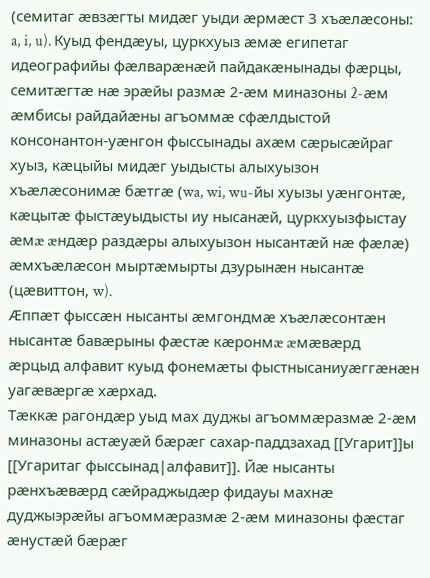(семитаг æвзæгты мидæг уыди æрмæст 3 хъæлæсоны: a, i, u). Куыд фендæуы, цуркхуыз æмæ египетаг идеографийы фæлварæнæй пайдакæнынады фæрцы, семитæгтæ нæ эрæйы размæ 2-æм миназоны 2-æм æмбисы райдайæны агъоммæ сфæлдыстой консонантон-уæнгон фыссынады ахæм сæрысæйраг хуыз, кæцыйы мидæг уыдысты алыхуызон хъæлæсонимæ бæтгæ (wa, wi, wu-йы хуызы уæнгонтæ, кæцытæ фыстæуыдысты иу нысанæй, цуркхуызфыстау æмæ æндæр раздæры алыхуызон нысантæй нæ фæлæ) æмхъæлæсон мыртæмырты дзурынæн нысантæ (цæвиттон, w).
Æппæт фыссæн нысанты æмгондмæ хъæлæсонтæн нысантæ бавæрыны фæстæ кæронмæ æмæвæрд æрцыд алфавит куыд фонемæты фыстнысаниуæггæнæн уагæвæргæ хæрхад.
Тæккæ рагондæр уыд мах дуджы агъоммæразмæ 2-æм миназоны астæуæй бæрæг сахар-паддзахад [[Угарит]]ы [[Угаритаг фыссынад|алфавит]]. Йæ нысанты рæнхъæвæрд сæйраджыдæр фидауы махнæ дуджыэрæйы агъоммæразмæ 2-æм миназоны фæстаг æнустæй бæрæг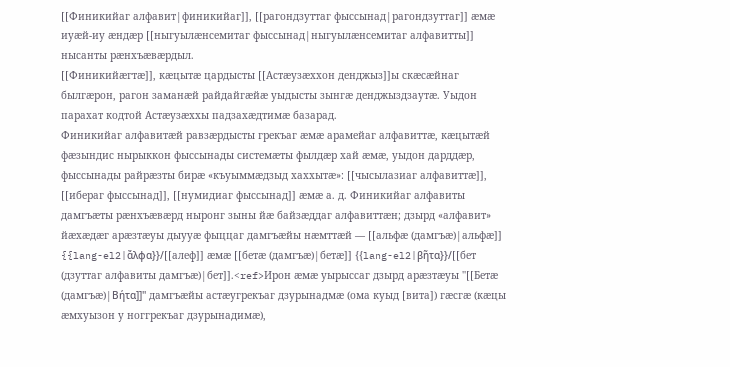[[Финикийаг алфавит|финикийаг]], [[рагондзуттаг фыссынад|рагондзуттаг]] æмæ иуæй-иу æндæр [[ныгуылæнсемитаг фыссынад|ныгуылæнсемитаг алфавитты]] нысанты рæнхъæвæрдыл.
[[Финикийæгтæ]], кæцытæ цардысты [[Астæузæххон денджыз]]ы скæсæйнаг былгæрон, рагон заманæй райдайгæйæ уыдысты зынгæ денджыздзаутæ. Уыдон парахат кодтой Астæузæххы падзахæдтимæ базарад.
Финикийаг алфавитæй равзæрдысты грекъаг æмæ арамейаг алфавиттæ, кæцытæй фæзындис нырыккон фыссынады системæты фылдæр хай æмæ, уыдон дарддæр, фыссынады райрæзты бирæ «къуыммæдзыд хаххытæ»: [[чысылазиаг алфавиттæ]], [[ибераг фыссынад]], [[нумидиаг фыссынад]] æмæ а. д. Финикийаг алфавиты дамгъæты рæнхъæвæрд ныронг зыны йæ байзæддаг алфавиттæн; дзырд «алфавит» йæхæдæг арæзтæуы дыууæ фыццаг дамгъæйы нæмттæй — [[альфæ (дамгъæ)|альфæ]] {{lang-el2|ἄλφα}}/[[алеф]] æмæ [[бетæ (дамгъæ)|бетæ]] {{lang-el2|βῆτα}}/[[бет (дзуттаг алфавиты дамгъæ)|бет]].<ref>Ирон æмæ уырыссаг дзырд арæзтæуы ''[[Бетæ (дамгъæ)|Βήτα]]'' дамгъæйы астæугрекъаг дзурынадмæ (ома куыд [вита]) гæсгæ (кæцы æмхуызон у ноггрекъаг дзурынадимæ),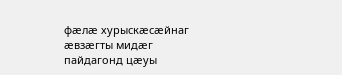фæлæ хурыскæсæйнаг æвзæгты мидæг пайдагонд цæуы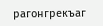рагонгрекъаг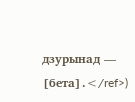дзурынад — [бета].</ref>)